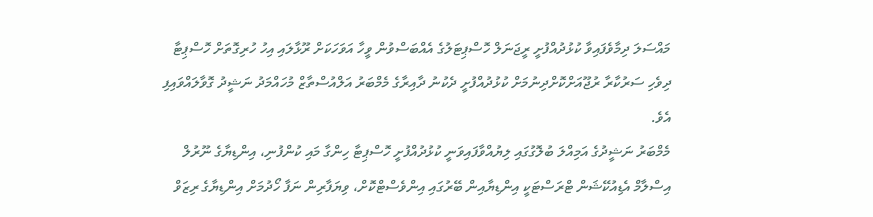މައްސަލަ ދިމާވެފައިވާ ކުޅުދުއްފުށީ ރީޖަނަލް ހޮސްޕިޓަލުގެ އެއްބަސްވުން ވީހާ އަވަހަކަށް ރޫޅާލައި އިހު ހުރިގޮތަށް ހޮސްޕިޓާ ދިވެހި ސަރުކާރާ ރުޖޫއަށްކޮށްދިނުމަށް ކުޅުދުއްފުށީ ދެކުނު ދާއިރާގެ މެމްބަރު އަލްއުސްތާޒް މުހައްމަދު ނަޝީދު ގޮވާލައްވައިފި އެވެ.
މެމްބަރު ނަޝީދުގެ އަމިއްލަ ބުލޮގުގައި ލިޔުއްވާފައިވަނީ ކުޅުދުއްފުށީ ހޮސްޕިޓާ ހިންގާ މައި ކުންފުނި، އިންޑިޔާގެ ނޫރުލް އިސްލާމް އެޑިއުކޭޝަން ޓްރަސްޓަކީ އިންޑިޔާއިން ބޭރުގައި އިންވެސްޓްކޮށް، ވިޔަފާރިން ނަފާ ހޯދުމަށް އިންޑިޔާގެ ރިޒަވް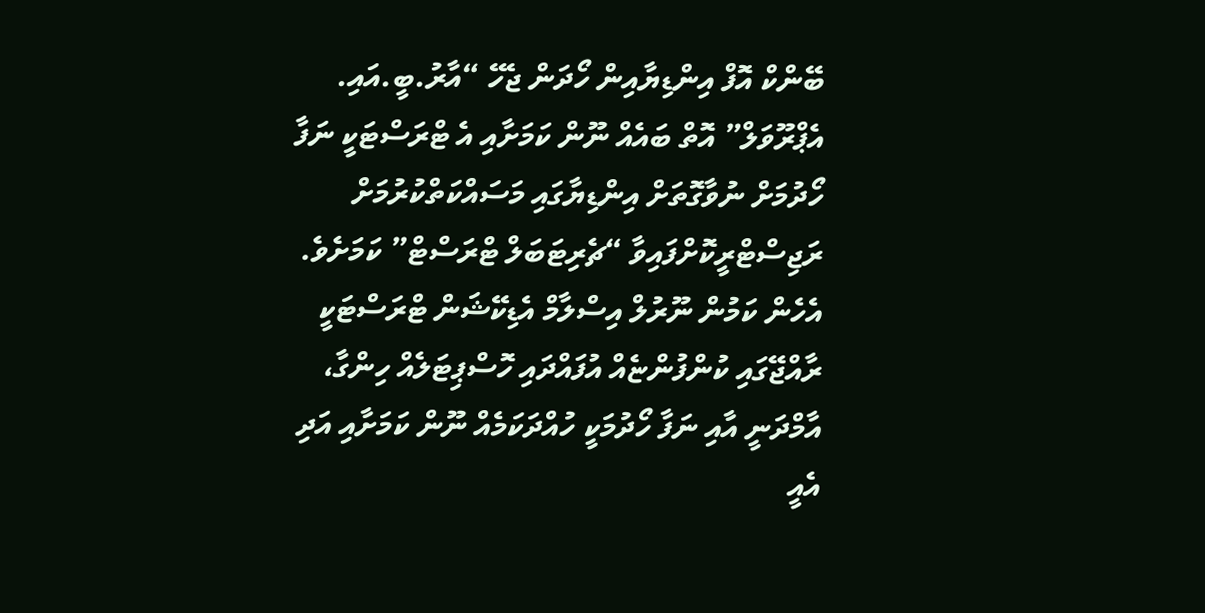ބޭންކް އޮފް އިންޑިޔާއިން ހޯދަން ޖެހޭ “އާރު.ބީ.އައި. އެޕްރޫވަލް” އޮތް ބައެއް ނޫން ކަމަށާއި އެ ޓްރަސްޓަކީ ނަފާ ހޯދުމަށް ނުވާގޮތަށް އިންޑިޔާގައި މަސައްކަތްކުރުމަށް ރަޖިސްޓްރީކޮށްފައިވާ “ޗެރިޓަބަލް ޓްރަސްޓް” ކަމަށެވެ.
އެހެން ކަމުން ނޫރުލް އިސްލާމް އެޑިކޭޝަން ޓްރަސްޓަކީ ރާއްޖޭގައި ކުންފުންޏެއް އުފައްދައި ހޮސްޕިޓަލެއް ހިންގާ، އާމްދަނީ އާއި ނަފާ ހޯދުމަކީ ހުއްދަކަމެއް ނޫން ކަމަށާއި އަދި އެއީ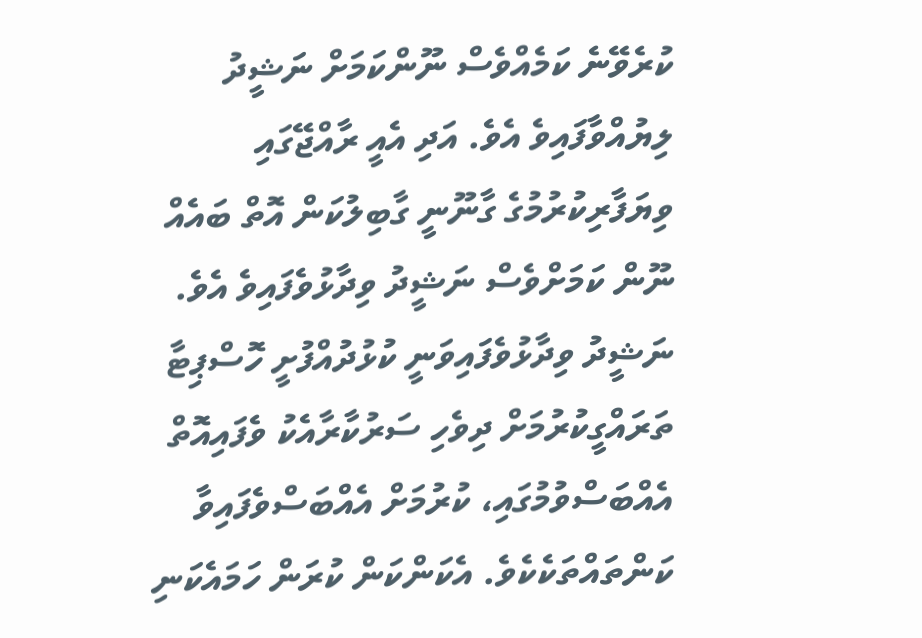ކުރެވޭނެ ކަމެއްވެސް ނޫންކަމަށް ނަޝީދު ލިޔުއްވާފައިވެ އެވެ. އަދި އެއީ ރާއްޖޭގައި ވިޔަފާރިކުރުމުގެ ގާނޫނީ ގާބިލުކަން އޮތް ބައެއް ނޫން ކަމަށްވެސް ނަޝީދު ވިދާޅުވެފައިވެ އެވެ.
ނަޝީދު ވިދާޅުވެފައިވަނީ ކުޅުދުއްފުށީ ހޮސްޕިޓާ ތަރައްގީކުރުމަށް ދިވެހި ސަރުކާރާއެކު ވެފައިއޮތް އެއްބަސްވުމުގައި، ކުރުމަށް އެއްބަސްވެފައިވާ ކަންތައްތަކެކެވެ. އެކަންކަން ކުރަން ހަމައެކަނި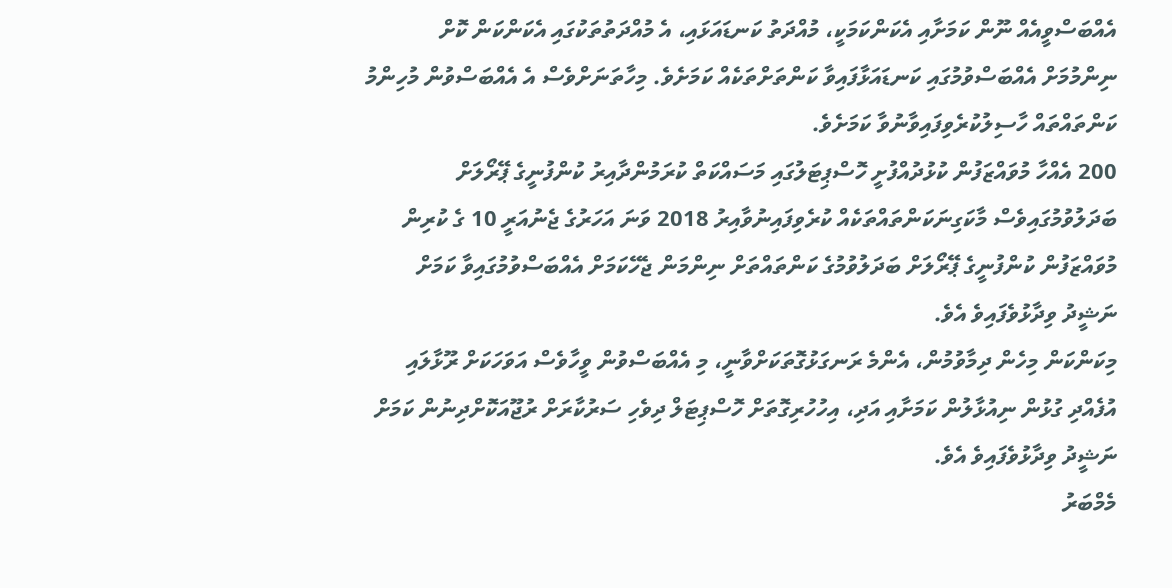އެއްބަސްވީއެއް ނޫން ކަމަށާއި އެކަންކަމަކީ، މުއްދަތު ކަނޑައަޅައި، އެ މުއްދަތުތަކުގައި އެކަންކަން ކޮށް ނިންމުމަށް އެއްބަސްވުމުގައި ކަނޑައަޅާފައިވާ ކަންތަށްތަކެއް ކަމަށެވެ. މިހާތަނަށްވެސް އެ އެއްބަސްވުން މުހިންމު ކަންތައްތައް ހާސިލުކުރެވިފައިވާނުވާ ކަމަށެވެ.
200 އެއްހާ މުވައްޒަފުން ކުޅުދުއްފުށީ ހޮސްޕިޓަލުގައި މަސައްކަތް ކުރަމުންދާއިރު ކުންފުނީގެ ޕޭރޯލަށް ބަދަލުވުމުގައިވެސް މާކަގިނަކަންތައްތަކެއް ކުރެވިފައިނުވާއިރު 2018 ވަނަ އަހަރުގެ ޖެނުއަރީ 10 ގެ ކުރިން މުވައްޒަފުން ކުންފުނީގެ ޕޭރޯލަށް ބަދަލުވުމުގެ ކަންތައްތަށް ނިންމަން ޖެހޭކަމަށް އެއްބަސްވުމުގައިވާ ކަމަށް ނަޝީދު ވިދާޅުވެފައިވެ އެވެ.
މިކަންކަން މިހެން ދިމާވުމުން، އެންމެ ރަނގަޅުގޮތަކަށްވާނީ، މި އެއްބަސްވުން ވީހާވެސް އަވަހަކަށް ރޫޅާލައި އުފެއްދި ގުޅުން ނިއުޅާލުން ކަމަށާއި އަދި، އިހުހުރިގޮތަށް ހޮސްޕިޓަލް ދިވެހި ސަރުކާރަށް ރުޖޫއަކޮށްދިނުން ކަމަށް ނަޝީދު ވިދާޅުވެފައިވެ އެވެ.
މެމްބަރު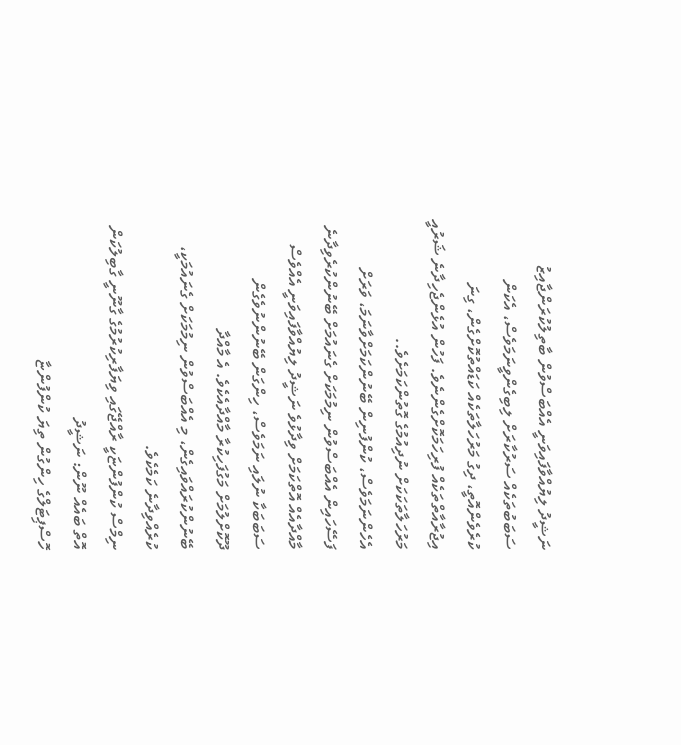ނަޝީދު ލިޔުއްވާފައިވަނީ އެއްބަސްވުން ބާތިލުކުރަންޖާއިޒު ސަބަބުތަކެއް ސަރުކާރަށް ލިބިގެންވީނަމަވެސް، އެކަން ކުރެވެންއޮތީ، ދިގު މަރުހަލާތަކެއް ކަޑައްތުކޮށްގެން، ގިނަ އިޖުރާއާތްތަކެއް ފުރިހަމަކޮށްގެންނެވެ. ފަހުން އުޅެންޖެހިދާނެ ޝަރުއީ މަރުހަލާތަކަކަށް ނުދިއުމުގެ ގޮތުންކަމަށެވެ..
އެހެންނަމަވެސް، ކުންފުނިން ބޭނުންކަމަށްވާނަމަ، ވަރަށް ފަސޭހައިން އެއްބަސްވުން ނިމުމަކަށް ގެނައުމަށް ބޭނުންކުރެވިދާނެ މާއްދާއެއް އޮތްކަމަށް ވިދާޅުވެ ނަޝީދު ލިޔުއްވާފައިވަނީ އެއްވެސް ސަބަބަކާ ނުލައި ނަމަވެސް، ހިންގަން ބޭނުންނުވެގެން ދޫކޮށްލުމަށް މަގުފަހިކުރާ މާއްދާއެކެވެ. އެ މާއްދާ ބޭނުންކުރައްވައިގެން، މި އެއްބަސްވުން ނިމުމަކަށް ގެނައުމަކީ، ކުރެއްވިދާނެ ކަމެކެވެ.
ނިމްސް ކުންފުންޏަކީ ރާއްޖޭގައި ވިޔަފާރިކުރުމުގެ ގާނޫނީ ގާބިލުކަން އޮތް ބައެއް ނޫން: ނަޝީދު
ހޮސްޕިޓަލްގެ ހިންގުން ތިޔަ ކުންފުންޏާ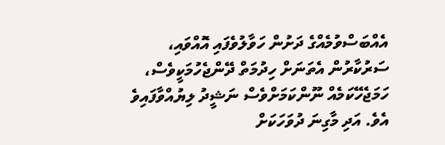އެއްބަސްވުމެއްގެ ދަށުން ހަވާލުވެފައި އޮއްވައި، ސަރުކާރުން އެތަނަށް ހިދުމަތް ދޭންޖެހުމަކީވެސް، ހަމަޖެހޭކަމެއް ނޫންކަމަށްވެސް ނަޝީދު ލިޔުއްވާފައިވެ އެވެ. އަދި މާގިނަ ދުވަހަކަށް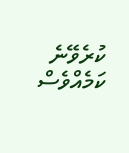ކުރެވޭނެ ކަމެއްވެސް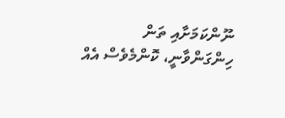ނޫންކަމަށާއި ތަން ހިންގަންވާނީ، ކޮންމެވެސް އެއް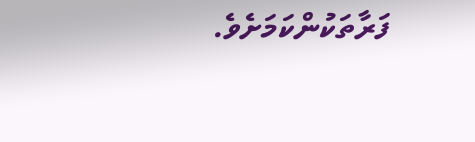ފަރާތަކުންކަމަށެވެ.